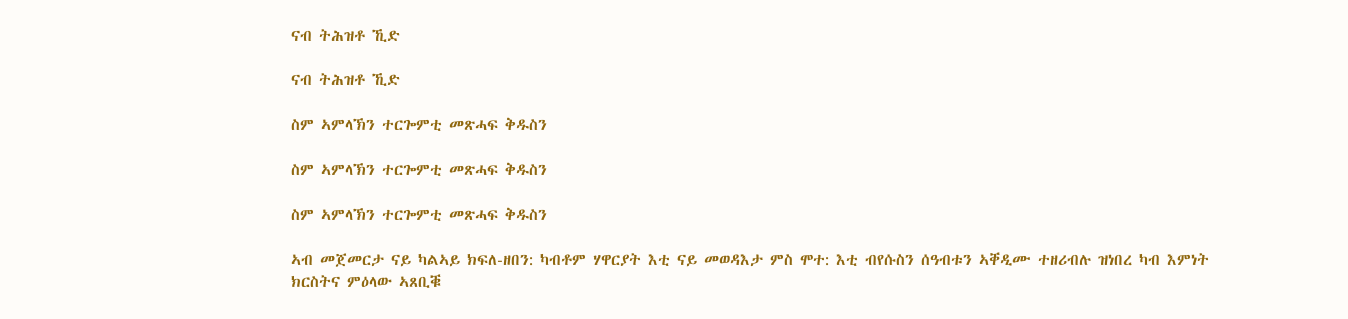ናብ ትሕዝቶ ኺድ

ናብ ትሕዝቶ ኺድ

ስም ኣምላኽን ተርጐምቲ መጽሓፍ ቅዱስን

ስም ኣምላኽን ተርጐምቲ መጽሓፍ ቅዱስን

ስም ኣምላኽን ተርጐምቲ መጽሓፍ ቅዱስን

ኣብ መጀመርታ ናይ ካልኣይ ክፍለ-ዘበን: ካብቶም ሃዋርያት እቲ ናይ መወዳእታ ምስ ሞተ: እቲ ብየሱስን ሰዓብቱን ኣቐዲሙ ተዘሪብሉ ዝነበረ ካብ እምነት ክርስትና ምዕላው ኣጸቢቑ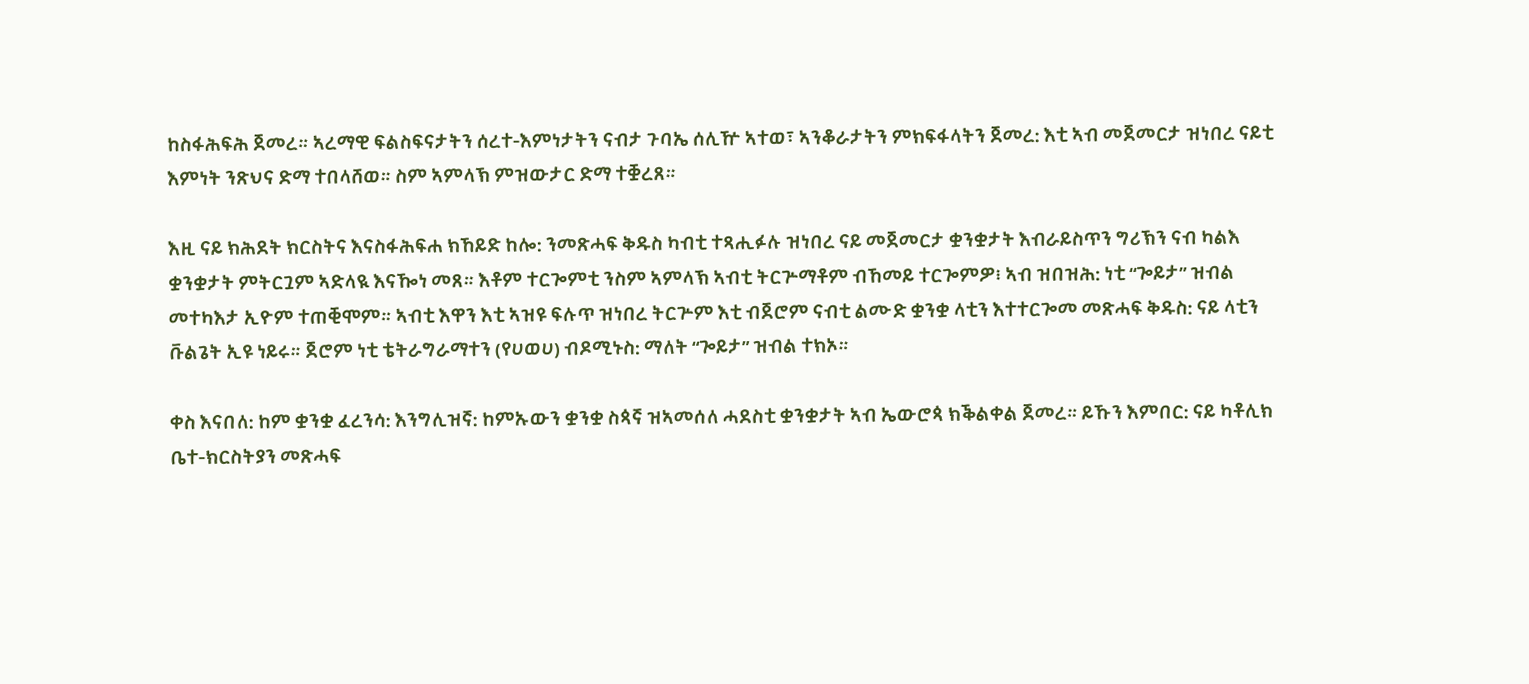ከስፋሕፍሕ ጀመረ። ኣረማዊ ፍልስፍናታትን ሰረተ-እምነታትን ናብታ ጉባኤ ሰሊዅ ኣተወ፣ ኣንቆራታትን ምክፍፋላትን ጀመረ: እቲ ኣብ መጀመርታ ዝነበረ ናይቲ እምነት ንጽህና ድማ ተበላሸወ። ስም ኣምላኽ ምዝውታር ድማ ተቛረጸ።

እዚ ናይ ክሕደት ክርስትና እናስፋሕፍሐ ክኸይድ ከሎ: ንመጽሓፍ ቅዱስ ካብቲ ተጻሒፉሉ ዝነበረ ናይ መጀመርታ ቋንቋታት እብራይስጥን ግሪኽን ናብ ካልእ ቋንቋታት ምትርጓም ኣድላዪ እናዀነ መጸ። እቶም ተርጐምቲ ንስም ኣምላኽ ኣብቲ ትርጕማቶም ብኸመይ ተርጐምዎ፧ ኣብ ዝበዝሕ: ነቲ “ጐይታ” ዝብል መተካእታ ኢዮም ተጠቒሞም። ኣብቲ እዋን እቲ ኣዝዩ ፍሉጥ ዝነበረ ትርጕም እቲ ብጀሮም ናብቲ ልሙድ ቋንቋ ላቲን እተተርጐመ መጽሓፍ ቅዱስ: ናይ ላቲን ቩልጌት ኢዩ ነይሩ። ጀሮም ነቲ ቴትራግራማተን (የሀወሀ) ብዶሚኑስ: ማለት “ጐይታ” ዝብል ተክኦ።

ቀስ እናበለ: ከም ቋንቋ ፈረንሳ: እንግሊዝኛ: ከምኡውን ቋንቋ ስጳኛ ዝኣመሰለ ሓደስቲ ቋንቋታት ኣብ ኤውሮጳ ክቕልቀል ጀመረ። ይኹን እምበር: ናይ ካቶሊክ ቤተ-ክርስትያን መጽሓፍ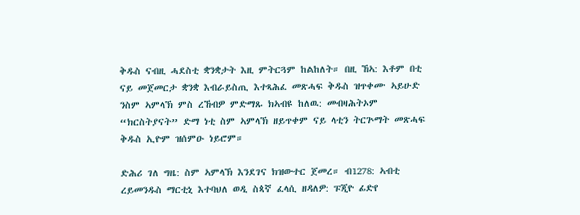ቅዱስ ናብዚ ሓደስቲ ቋንቋታት እዚ ምትርጓም ከልከለት። በዚ ኸኣ: እቶም በቲ ናይ መጀመርታ ቋንቋ እብራይስጢ እተጻሕፈ መጽሓፍ ቅዱስ ዝጥቀሙ ኣይሁድ ንስም ኣምላኽ ምስ ረኸብዎ ምድማጹ ክኣብዩ ከለዉ: መብዛሕትኦም “ክርስትያናት” ድማ ነቲ ስም ኣምላኽ ዘይጥቀም ናይ ላቲን ትርጕማት መጽሓፍ ቅዱስ ኢዮም ዝሰምዑ ነይሮም።

ድሕሪ ገለ ግዜ: ስም ኣምላኽ እንደገና ክዝውተር ጀመረ። ብ1278: ኣብቲ ረይመንዱስ ማርቲኒ እተባህለ ወዲ ስጳኛ ፈላሲ ዘዳለዎ: ፑጂዮ ፊድየ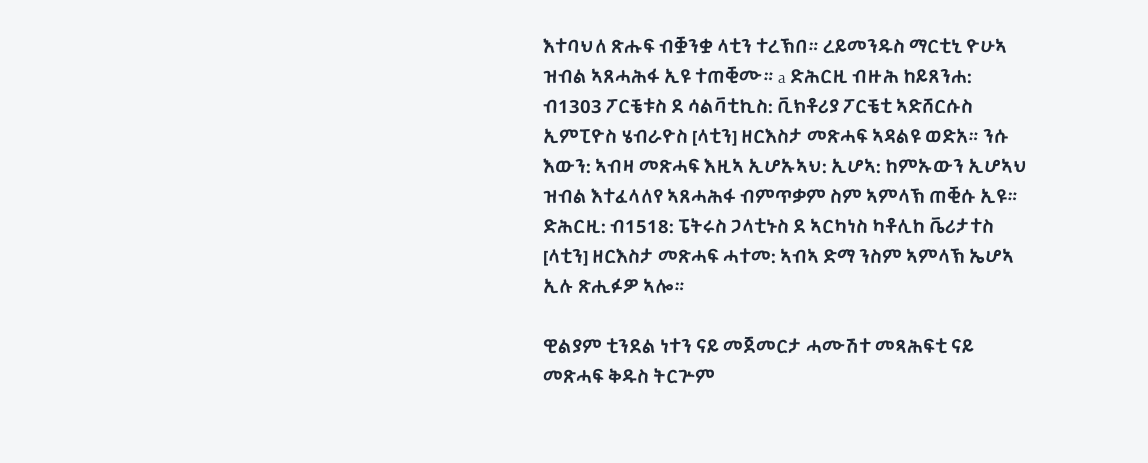እተባህለ ጽሑፍ ብቛንቋ ላቲን ተረኽበ። ረይመንዱስ ማርቲኒ ዮሁኣ ዝብል ኣጸሓሕፋ ኢዩ ተጠቒሙ። a ድሕርዚ ብዙሕ ከይጸንሐ: ብ1303 ፖርቼቱስ ደ ሳልቫቲኪስ: ቪክቶሪያ ፖርቼቲ ኣድሸርሱስ ኢምፒዮስ ሄብራዮስ [ላቲን] ዘርእስታ መጽሓፍ ኣዳልዩ ወድአ። ንሱ እውን: ኣብዛ መጽሓፍ እዚኣ ኢሆኡኣህ: ኢሆኣ: ከምኡውን ኢሆኣህ ዝብል እተፈላለየ ኣጸሓሕፋ ብምጥቃም ስም ኣምላኽ ጠቒሱ ኢዩ። ድሕርዚ: ብ1518: ፔትሩስ ጋላቲኑስ ደ ኣርካነስ ካቶሊከ ቬሪታተስ [ላቲን] ዘርእስታ መጽሓፍ ሓተመ: ኣብኣ ድማ ንስም ኣምላኽ ኤሆኣ ኢሉ ጽሒፉዎ ኣሎ።

ዊልያም ቲንደል ነተን ናይ መጀመርታ ሓሙሽተ መጻሕፍቲ ናይ መጽሓፍ ቅዱስ ትርጕም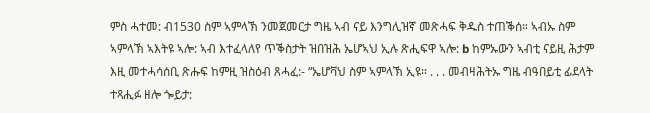ምስ ሓተመ: ብ1530 ስም ኣምላኽ ንመጀመርታ ግዜ ኣብ ናይ እንግሊዝኛ መጽሓፍ ቅዱስ ተጠቕሰ። ኣብኡ ስም ኣምላኽ ኣእትዩ ኣሎ: ኣብ እተፈላለየ ጥቕስታት ዝበዝሕ ኤሆኣህ ኢሉ ጽሒፍዋ ኣሎ: b ከምኡውን ኣብቲ ናይዚ ሕታም እዚ መተሓሳሰቢ ጽሑፍ ከምዚ ዝስዕብ ጸሓፈ:- “ኤሆቫህ ስም ኣምላኽ ኢዩ። . . . መብዛሕትኡ ግዜ ብዓበይቲ ፊደላት ተጻሒፉ ዘሎ ጐይታ: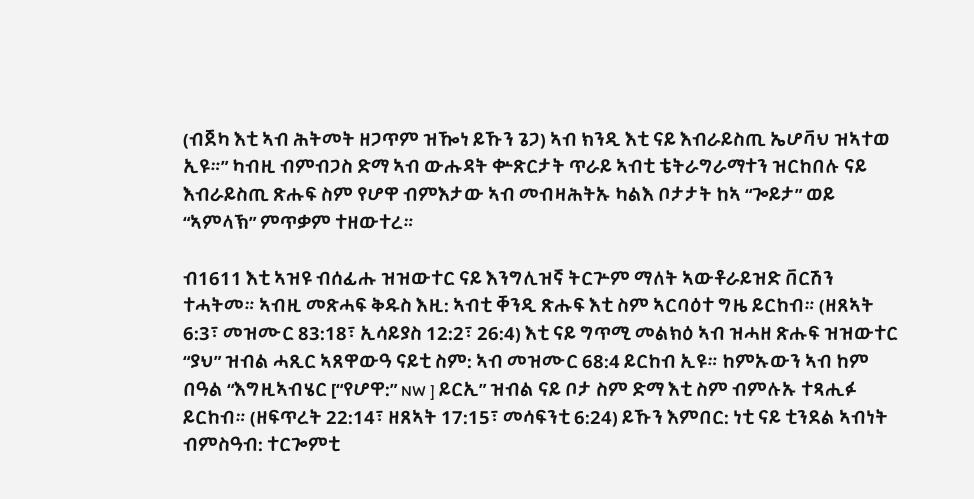(ብጀካ እቲ ኣብ ሕትመት ዘጋጥም ዝዀነ ይኹን ጌጋ) ኣብ ክንዲ እቲ ናይ እብራይስጢ ኤሆቫህ ዝኣተወ ኢዩ።” ካብዚ ብምብጋስ ድማ ኣብ ውሑዳት ቍጽርታት ጥራይ ኣብቲ ቴትራግራማተን ዝርከበሉ ናይ እብራይስጢ ጽሑፍ ስም የሆዋ ብምእታው ኣብ መብዛሕትኡ ካልእ ቦታታት ከኣ “ጐይታ” ወይ “ኣምላኽ” ምጥቃም ተዘውተረ።

ብ1611 እቲ ኣዝዩ ብሰፊሑ ዝዝውተር ናይ እንግሊዝኛ ትርጕም ማለት ኣውቶራይዝድ ቨርሽን ተሓትመ። ኣብዚ መጽሓፍ ቅዱስ እዚ: ኣብቲ ቐንዲ ጽሑፍ እቲ ስም ኣርባዕተ ግዜ ይርከብ። (ዘጸኣት 6:3፣ መዝሙር 83:18፣ ኢሳይያስ 12:2፣ 26:4) እቲ ናይ ግጥሚ መልክዕ ኣብ ዝሓዘ ጽሑፍ ዝዝውተር “ያህ” ዝብል ሓጺር ኣጸዋውዓ ናይቲ ስም: ኣብ መዝሙር 68:4 ይርከብ ኢዩ። ከምኡውን ኣብ ከም በዓል “እግዚኣብሄር [“የሆዋ:” NW ] ይርኢ” ዝብል ናይ ቦታ ስም ድማ እቲ ስም ብምሉኡ ተጻሒፉ ይርከብ። (ዘፍጥረት 22:14፣ ዘጸኣት 17:15፣ መሳፍንቲ 6:24) ይኹን እምበር: ነቲ ናይ ቲንደል ኣብነት ብምስዓብ: ተርጐምቲ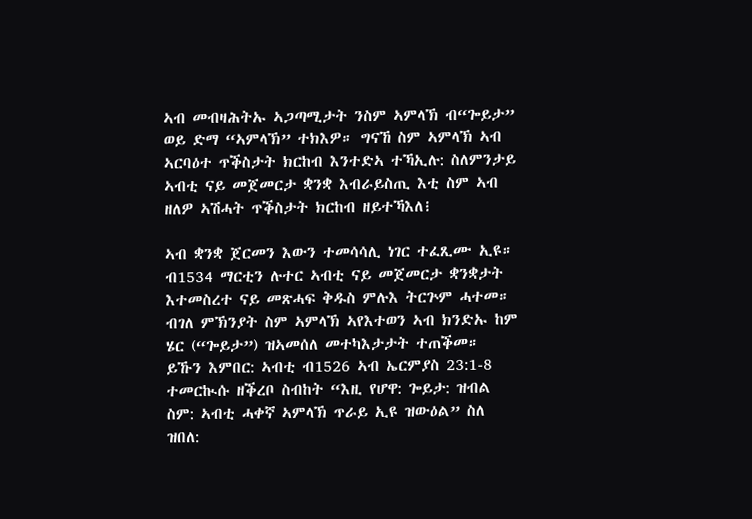ኣብ መብዛሕትኡ ኣጋጣሚታት ንስም ኣምላኽ ብ“ጐይታ” ወይ ድማ “ኣምላኽ” ተክእዎ። ግናኸ ስም ኣምላኽ ኣብ ኣርባዕተ ጥቕስታት ክርከብ እንተድኣ ተኻኢሉ: ስለምንታይ ኣብቲ ናይ መጀመርታ ቋንቋ እብራይስጢ እቲ ስም ኣብ ዘለዎ ኣሽሓት ጥቕስታት ክርከብ ዘይተኻእለ፧

ኣብ ቋንቋ ጀርመን እውን ተመሳሳሊ ነገር ተፈጺሙ ኢዩ። ብ1534 ማርቲን ሉተር ኣብቲ ናይ መጀመርታ ቋንቋታት እተመስረተ ናይ መጽሓፍ ቅዱስ ምሉእ ትርጕም ሓተመ። ብገለ ምኽንያት ስም ኣምላኽ ኣየእተወን ኣብ ክንድኡ ከም ሄር (“ጐይታ”) ዝኣመሰለ መተካእታታት ተጠቕመ። ይኹን እምበር: ኣብቲ ብ1526 ኣብ ኤርምያስ 23:1-8 ተመርኲሱ ዘቕረቦ ስብከት “እዚ የሆዋ: ጐይታ: ዝብል ስም: ኣብቲ ሓቀኛ ኣምላኽ ጥራይ ኢዩ ዝውዕል” ስለ ዝበለ: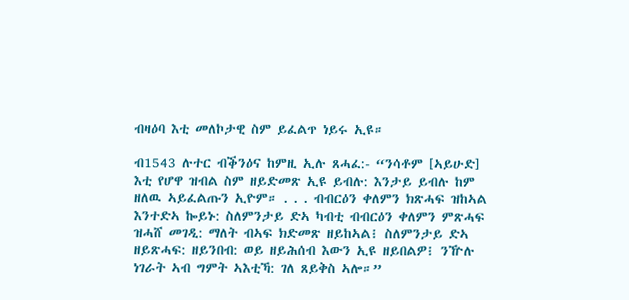ብዛዕባ እቲ መለኮታዊ ስም ይፈልጥ ነይሩ ኢዩ።

ብ1543 ሉተር ብቕንዕና ከምዚ ኢሉ ጸሓፈ:- “ንሳቶም [ኣይሁድ] እቲ የሆዋ ዝብል ስም ዘይድመጽ ኢዩ ይብሉ: እንታይ ይብሉ ከም ዘለዉ ኣይፈልጡን ኢዮም። . . . ብብርዕን ቀለምን ክጽሓፍ ዝከኣል እንተድኣ ኰይኑ: ስለምንታይ ድኣ ካብቲ ብብርዕን ቀለምን ምጽሓፍ ዝሓሸ መገዲ: ማለት ብኣፍ ክድመጽ ዘይከኣል፧ ስለምንታይ ድኣ ዘይጽሓፍ: ዘይንበብ: ወይ ዘይሕሰብ እውን ኢዩ ዘይበልዎ፧ ንዅሉ ነገራት ኣብ ግምት ኣእቲኻ: ገለ ጸይቅስ ኣሎ።”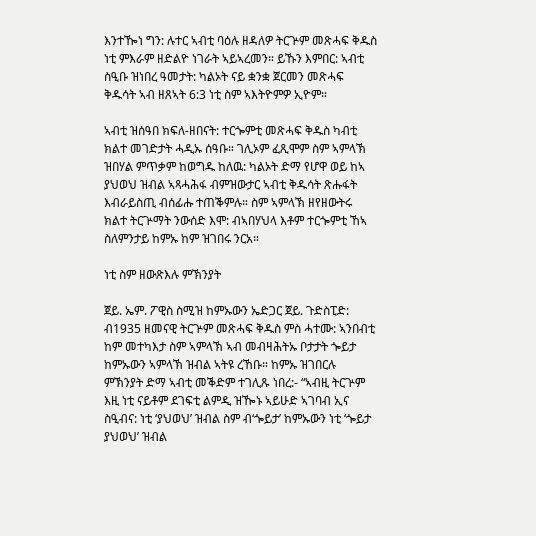እንተዀነ ግን: ሉተር ኣብቲ ባዕሉ ዘዳለዎ ትርጕም መጽሓፍ ቅዱስ ነቲ ምእራም ዘድልዮ ነገራት ኣይኣረመን። ይኹን እምበር: ኣብቲ ስዒቡ ዝነበረ ዓመታት: ካልኦት ናይ ቋንቋ ጀርመን መጽሓፍ ቅዱሳት ኣብ ዘጸኣት 6:3 ነቲ ስም ኣእትዮምዎ ኢዮም።

ኣብቲ ዝሰዓበ ክፍለ-ዘበናት: ተርጐምቲ መጽሓፍ ቅዱስ ካብቲ ክልተ መገድታት ሓዲኡ ሰዓቡ። ገሊኦም ፈጺሞም ስም ኣምላኽ ዝበሃል ምጥቃም ከወግዱ ከለዉ: ካልኦት ድማ የሆዋ ወይ ከኣ ያህወህ ዝብል ኣጻሓሕፋ ብምዝውታር ኣብቲ ቅዱሳት ጽሑፋት እብራይስጢ ብሰፊሑ ተጠቕምሉ። ስም ኣምላኽ ዘየዘውትሩ ክልተ ትርጕማት ንውሰድ እሞ: ብኣበሃህላ እቶም ተርጐምቲ ኸኣ ስለምንታይ ከምኡ ከም ዝገበሩ ንርአ።

ነቲ ስም ዘውጽእሉ ምኽንያት

ጀይ. ኤም. ፖዊስ ስሚዝ ከምኡውን ኤድጋር ጀይ. ጉድስፒድ: ብ1935 ዘመናዊ ትርጕም መጽሓፍ ቅዱስ ምስ ሓተሙ: ኣንበብቲ ከም መተካእታ ስም ኣምላኽ ኣብ መብዛሕትኡ ቦታታት ጐይታ ከምኡውን ኣምላኽ ዝብል ኣትዩ ረኸቡ። ከምኡ ዝገበርሉ ምኽንያት ድማ ኣብቲ መቕድም ተገሊጹ ነበረ:- “ኣብዚ ትርጕም እዚ ነቲ ናይቶም ደገፍቲ ልምዲ ዝዀኑ ኣይሁድ ኣገባብ ኢና ስዒብና: ነቲ ‘ያህወህ’ ዝብል ስም ብ‘ጐይታ’ ከምኡውን ነቲ ‘ጐይታ ያህወህ’ ዝብል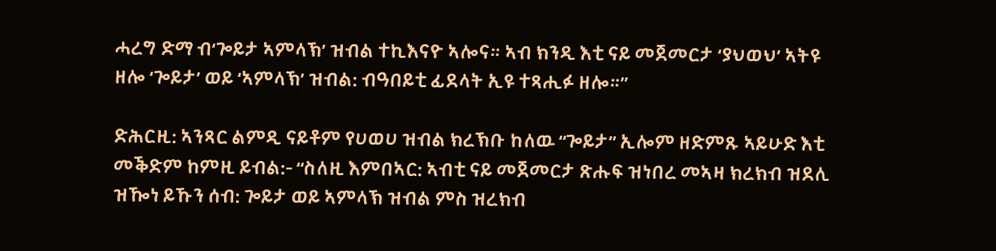ሓረግ ድማ ብ‘ጐይታ ኣምላኽ’ ዝብል ተኪእናዮ ኣሎና። ኣብ ክንዲ እቲ ናይ መጀመርታ ‘ያህወህ’ ኣትዩ ዘሎ ‘ጐይታ’ ወይ ‘ኣምላኽ’ ዝብል: ብዓበይቲ ፊደላት ኢዩ ተጻሒፉ ዘሎ።”

ድሕርዚ: ኣንጻር ልምዲ ናይቶም የሀወሀ ዝብል ክረኽቡ ከለዉ “ጐይታ” ኢሎም ዘድምጹ ኣይሁድ እቲ መቕድም ከምዚ ይብል:- “ስለዚ እምበኣር: ኣብቲ ናይ መጀመርታ ጽሑፍ ዝነበረ መኣዛ ክረክብ ዝደሊ ዝዀነ ይኹን ሰብ: ጐይታ ወይ ኣምላኽ ዝብል ምስ ዝረክብ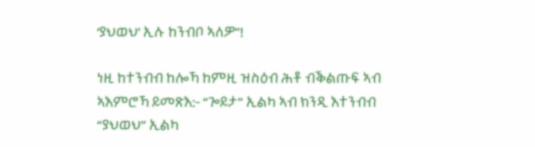‘ያህወህ’ ኢሉ ከንብቦ ኣለዎ”!

ነዚ ከተንብብ ከሎኻ ከምዚ ዝስዕብ ሕቶ ብቕልጡፍ ኣብ ኣእምሮኻ ይመጽእ:- “ጐይታ” ኢልካ ኣብ ክንዲ እተንብብ “ያህወህ” ኢልካ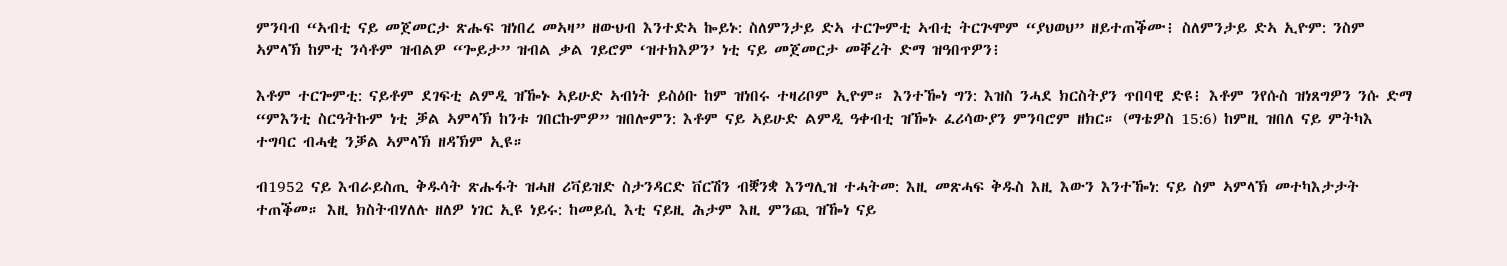ምንባብ “ኣብቲ ናይ መጀመርታ ጽሑፍ ዝነበረ መኣዛ” ዘውህብ እንተድኣ ኰይኑ: ስለምንታይ ድኣ ተርጐምቲ ኣብቲ ትርጕሞም “ያህወህ” ዘይተጠቕሙ፧ ስለምንታይ ድኣ ኢዮም: ንስም ኣምላኽ ከምቲ ንሳቶም ዝብልዎ “ጐይታ” ዝብል ቃል ገይሮም ‘ዝተክእዎን’ ነቲ ናይ መጀመርታ መቐረት ድማ ዝዓበጥዎን፧

እቶም ተርጐምቲ: ናይቶም ደገፍቲ ልምዲ ዝዀኑ ኣይሁድ ኣብነት ይስዕቡ ከም ዝነበሩ ተዛሪቦም ኢዮም። እንተዀነ ግን: እዝስ ንሓደ ክርስትያን ጥበባዊ ድዩ፧ እቶም ንየሱስ ዝነጸግዎን ንሱ ድማ “ምእንቲ ስርዓትኩም ነቲ ቓል ኣምላኽ ከንቱ ገበርኩምዎ” ዝበሎምን: እቶም ናይ ኣይሁድ ልምዲ ዓቀብቲ ዝዀኑ ፈሪሳውያን ምንባሮም ዘክር። (ማቴዎስ 15:6) ከምዚ ዝበለ ናይ ምትካእ ተግባር ብሓቂ ንቓል ኣምላኽ ዘዳኽም ኢዩ።

ብ1952 ናይ እብራይስጢ ቅዱሳት ጽሑፋት ዝሓዘ ሪቫይዝድ ስታንዳርድ ቨርሽን ብቛንቋ እንግሊዝ ተሓትመ: እዚ መጽሓፍ ቅዱስ እዚ እውን እንተዀነ: ናይ ስም ኣምላኽ መተካእታታት ተጠቕመ። እዚ ክስትብሃለሉ ዘለዎ ነገር ኢዩ ነይሩ: ከመይሲ እቲ ናይዚ ሕታም እዚ ምንጪ ዝዀነ ናይ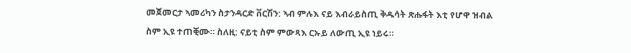መጀመርታ ኣመሪካን ስታንዳርድ ቨርሽን: ኣብ ምሉእ ናይ እብራይስጢ ቅዱሳት ጽሑፋት እቲ የሆዋ ዝብል ስም ኢዩ ተጠቒሙ። ስለዚ: ናይቲ ስም ምውጻእ ርኡይ ለውጢ ኢዩ ነይሩ።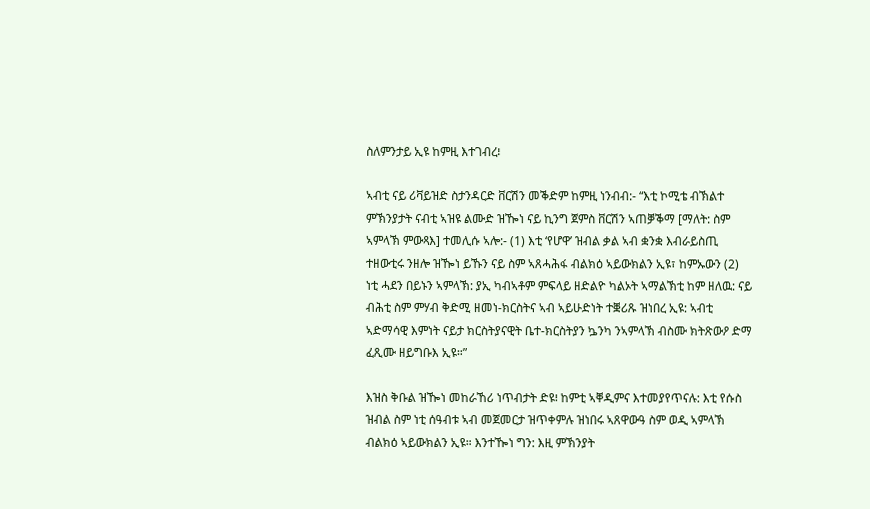ስለምንታይ ኢዩ ከምዚ እተገብረ፧

ኣብቲ ናይ ሪቫይዝድ ስታንዳርድ ቨርሽን መቕድም ከምዚ ነንብብ:- “እቲ ኮሚቴ ብኽልተ ምኽንያታት ናብቲ ኣዝዩ ልሙድ ዝዀነ ናይ ኪንግ ጀምስ ቨርሽን ኣጠቓቕማ [ማለት: ስም ኣምላኽ ምውጻእ] ተመሊሱ ኣሎ:- (1) እቲ ‘የሆዋ’ ዝብል ቃል ኣብ ቋንቋ እብራይስጢ ተዘውቲሩ ንዘሎ ዝዀነ ይኹን ናይ ስም ኣጸሓሕፋ ብልክዕ ኣይውክልን ኢዩ፣ ከምኡውን (2) ነቲ ሓደን በይኑን ኣምላኽ: ያኢ ካብኣቶም ምፍላይ ዘድልዮ ካልኦት ኣማልኽቲ ከም ዘለዉ: ናይ ብሕቲ ስም ምሃብ ቅድሚ ዘመነ-ክርስትና ኣብ ኣይሁድነት ተቛሪጹ ዝነበረ ኢዩ: ኣብቲ ኣድማሳዊ እምነት ናይታ ክርስትያናዊት ቤተ-ክርስትያን ኴንካ ንኣምላኽ ብስሙ ክትጽውዖ ድማ ፈጺሙ ዘይግቡእ ኢዩ።”

እዝስ ቅቡል ዝዀነ መከራኸሪ ነጥብታት ድዩ፧ ከምቲ ኣቐዲምና እተመያየጥናሉ: እቲ የሱስ ዝብል ስም ነቲ ሰዓብቱ ኣብ መጀመርታ ዝጥቀምሉ ዝነበሩ ኣጸዋውዓ ስም ወዲ ኣምላኽ ብልክዕ ኣይውክልን ኢዩ። እንተዀነ ግን: እዚ ምኽንያት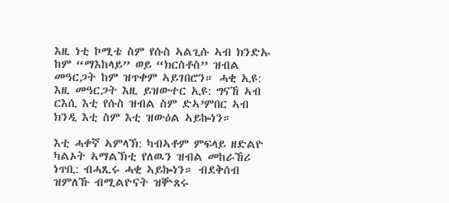እዚ ነቲ ኮሚቴ ስም የሱስ ኣልጊሱ ኣብ ክንድኡ ከም “ማእከላይ” ወይ “ክርስቶስ” ዝብል መዓርጋት ከም ዝጥቀም ኣይገበሮን። ሓቂ ኢዩ: እዚ መዓርጋት እዚ ይዝውተር ኢዩ: ግናኸ ኣብ ርእሲ እቲ የሱስ ዝብል ስም ድኣ’ምበር ኣብ ክንዲ እቲ ስም እቲ ዝውዕል ኣይኰነን።

እቲ ሓቀኛ ኣምላኽ: ካብኣቶም ምፍላይ ዘድልዮ ካልኦት ኣማልኽቲ የለዉን ዝብል መከራኸሪ ነጥቢ: ብሓጺሩ ሓቂ ኣይኰነን። ብደቅሰብ ዝምለኹ ብሚልዮናት ዝቝጸሩ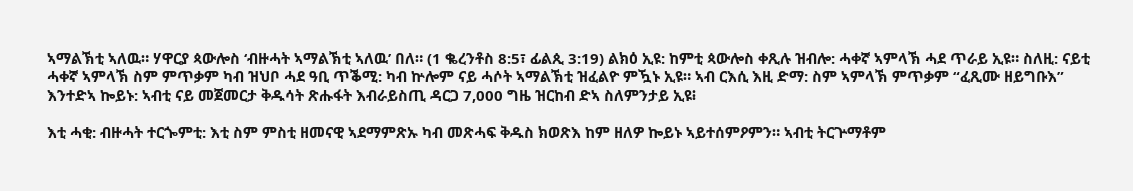ኣማልኽቲ ኣለዉ። ሃዋርያ ጳውሎስ ‘ብዙሓት ኣማልኽቲ ኣለዉ’ በለ። (1 ቈረንቶስ 8:5፣ ፊልጲ 3:19) ልክዕ ኢዩ: ከምቲ ጳውሎስ ቀጺሉ ዝብሎ: ሓቀኛ ኣምላኽ ሓደ ጥራይ ኢዩ። ስለዚ: ናይቲ ሓቀኛ ኣምላኽ ስም ምጥቃም ካብ ዝህቦ ሓደ ዓቢ ጥቕሚ: ካብ ኵሎም ናይ ሓሶት ኣማልኽቲ ዝፈልዮ ምዃኑ ኢዩ። ኣብ ርእሲ እዚ ድማ: ስም ኣምላኽ ምጥቃም “ፈጺሙ ዘይግቡእ” እንተድኣ ኰይኑ: ኣብቲ ናይ መጀመርታ ቅዱሳት ጽሑፋት እብራይስጢ ዳርጋ 7,000 ግዜ ዝርከብ ድኣ ስለምንታይ ኢዩ፧

እቲ ሓቂ: ብዙሓት ተርጐምቲ: እቲ ስም ምስቲ ዘመናዊ ኣደማምጽኡ ካብ መጽሓፍ ቅዱስ ክወጽእ ከም ዘለዎ ኰይኑ ኣይተሰምዖምን። ኣብቲ ትርጕማቶም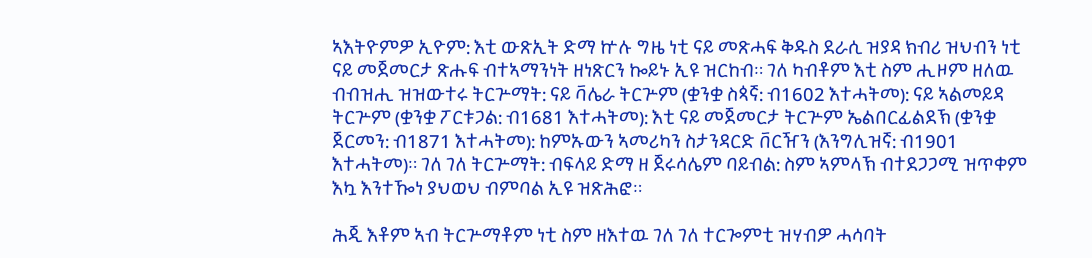ኣእትዮምዎ ኢዮም: እቲ ውጽኢት ድማ ኵሉ ግዜ ነቲ ናይ መጽሓፍ ቅዱስ ደራሲ ዝያዳ ክብሪ ዝህብን ነቲ ናይ መጀመርታ ጽሑፍ ብተኣማንነት ዘነጽርን ኰይኑ ኢዩ ዝርከብ። ገለ ካብቶም እቲ ስም ሒዞም ዘለዉ ብብዝሒ ዝዝውተሩ ትርጕማት: ናይ ቫሌራ ትርጕም (ቋንቋ ስጳኛ: ብ1602 እተሓትመ): ናይ ኣልመይዳ ትርጕም (ቋንቋ ፖርቱጋል: ብ1681 እተሓትመ): እቲ ናይ መጀመርታ ትርጕም ኤልበርፊልደኽ (ቋንቋ ጀርመን: ብ1871 እተሓትመ): ከምኡውን ኣመሪካን ስታንዳርድ ቨርዥን (እንግሊዝኛ: ብ1901 እተሓትመ)። ገለ ገለ ትርጕማት: ብፍላይ ድማ ዘ ጀሩሳሌም ባይብል: ስም ኣምላኽ ብተደጋጋሚ ዝጥቀም እኳ እንተዀነ ያህወህ ብምባል ኢዩ ዝጽሕፎ።

ሕጂ እቶም ኣብ ትርጕማቶም ነቲ ስም ዘእተዉ ገለ ገለ ተርጐምቲ ዝሃብዎ ሓሳባት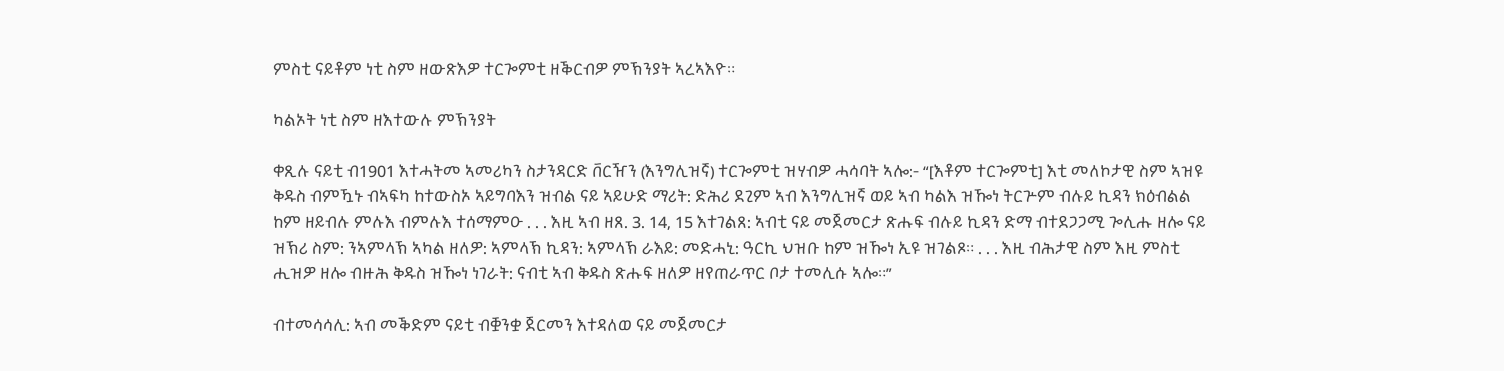ምስቲ ናይቶም ነቲ ስም ዘውጽእዎ ተርጐምቲ ዘቕርብዎ ምኽንያት ኣረኣእዮ።

ካልኦት ነቲ ስም ዘእተውሉ ምኽንያት

ቀጺሉ ናይቲ ብ1901 እተሓትመ ኣመሪካን ስታንዳርድ ቨርዥን (እንግሊዝኛ) ተርጐምቲ ዝሃብዎ ሓሳባት ኣሎ:- “[እቶም ተርጐምቲ] እቲ መለኮታዊ ስም ኣዝዩ ቅዱስ ብምዃኑ ብኣፍካ ከተውስኦ ኣይግባእን ዝብል ናይ ኣይሁድ ማሪት: ድሕሪ ደጊም ኣብ እንግሊዝኛ ወይ ኣብ ካልእ ዝዀነ ትርጕም ብሉይ ኪዳን ክዕብልል ከም ዘይብሉ ምሉእ ብምሉእ ተሰማምዑ . . . እዚ ኣብ ዘጸ. 3. 14, 15 እተገልጸ: ኣብቲ ናይ መጀመርታ ጽሑፍ ብሉይ ኪዳን ድማ ብተደጋጋሚ ጐሊሑ ዘሎ ናይ ዝኽሪ ስም: ንኣምላኽ ኣካል ዘለዎ: ኣምላኽ ኪዳን: ኣምላኽ ራእይ: መድሓኒ: ዓርኪ ህዝቡ ከም ዝዀነ ኢዩ ዝገልጾ። . . . እዚ ብሕታዊ ስም እዚ ምስቲ ሒዝዎ ዘሎ ብዙሕ ቅዱስ ዝዀነ ነገራት: ናብቲ ኣብ ቅዱስ ጽሑፍ ዘለዎ ዘየጠራጥር ቦታ ተመሊሱ ኣሎ።”

ብተመሳሳሊ: ኣብ መቕድም ናይቲ ብቛንቋ ጀርመን እተዳለወ ናይ መጀመርታ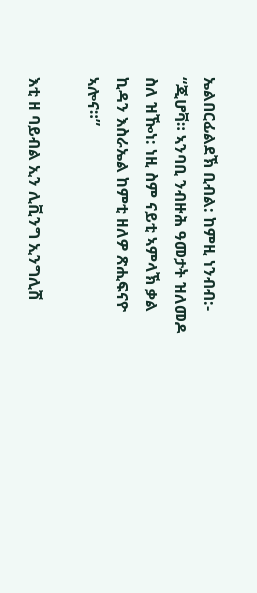ኤልበርፊልደኽ ቢብል: ከምዚ ነንብብ:- “ጂሆቫ። ኣንባቢ ንብዙሕ ዓመታት ዝለመዶ ስለ ዝዀነ: ነዚ ስም ናይቲ ኣምላኽ ቃል ኪዳን እስራኤል ከምቲ ዘለዎ ጽሒፍናዮ ኣሎና።”

እቲ ዘ ባይብል ኢን ሊቪንግ ኢንግሊሽ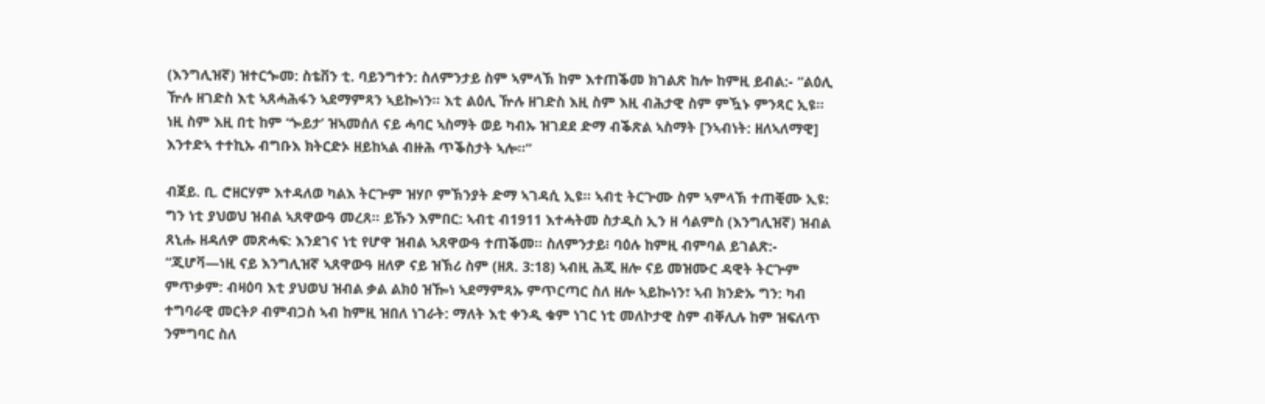(እንግሊዝኛ) ዝተርጐመ: ስቴቨን ቲ. ባይንግተን: ስለምንታይ ስም ኣምላኽ ከም እተጠቕመ ክገልጽ ከሎ ከምዚ ይብል:- “ልዕሊ ዅሉ ዘገድስ እቲ ኣጸሓሕፋን ኣደማምጻን ኣይኰነን። እቲ ልዕሊ ዅሉ ዘገድስ እዚ ስም እዚ ብሕታዊ ስም ምዃኑ ምንጻር ኢዩ። ነዚ ስም እዚ በቲ ከም ‘ጐይታ’ ዝኣመሰለ ናይ ሓባር ኣስማት ወይ ካብኡ ዝገደደ ድማ ብቕጽል ኣስማት [ንኣብነት: ዘለኣለማዊ] እንተድኣ ተተኪኡ ብግቡእ ክትርድኦ ዘይከኣል ብዙሕ ጥቕስታት ኣሎ።”

ብጀይ. ቢ. ሮዘርሃም እተዳለወ ካልእ ትርጕም ዝሃቦ ምኽንያት ድማ ኣገዳሲ ኢዩ። ኣብቲ ትርጕሙ ስም ኣምላኽ ተጠቒሙ ኢዩ: ግን ነቲ ያህወህ ዝብል ኣጸዋውዓ መረጸ። ይኹን እምበር: ኣብቲ ብ1911 እተሓትመ ስታዲስ ኢን ዘ ሳልምስ (እንግሊዝኛ) ዝብል ጸኒሑ ዘዳለዎ መጽሓፍ: እንደገና ነቲ የሆዋ ዝብል ኣጸዋውዓ ተጠቕመ። ስለምንታይ፧ ባዕሉ ከምዚ ብምባል ይገልጽ:- “ጂሆቫ—ነዚ ናይ እንግሊዝኛ ኣጸዋውዓ ዘለዎ ናይ ዝኽሪ ስም (ዘጸ. 3:18) ኣብዚ ሕጂ ዘሎ ናይ መዝሙር ዳዊት ትርጕም ምጥቃም: ብዛዕባ እቲ ያህወህ ዝብል ቃል ልክዕ ዝዀነ ኣደማምጻኡ ምጥርጣር ስለ ዘሎ ኣይኰነን፣ ኣብ ክንድኡ ግን: ካብ ተግባራዊ መርትዖ ብምብጋስ ኣብ ከምዚ ዝበለ ነገራት: ማለት እቲ ቀንዲ ቁም ነገር ነቲ መለኮታዊ ስም ብቐሊሉ ከም ዝፍለጥ ንምግባር ስለ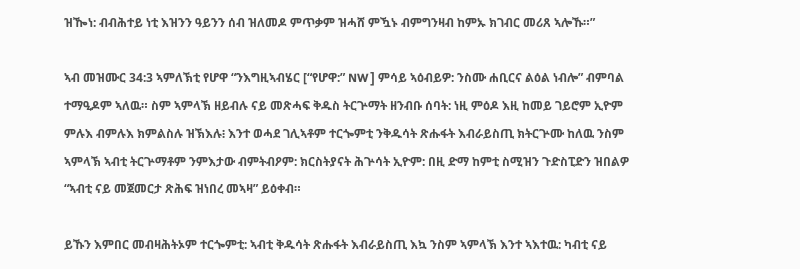ዝዀነ: ብብሕተይ ነቲ እዝንን ዓይንን ሰብ ዝለመዶ ምጥቃም ዝሓሸ ምዃኑ ብምግንዛብ ከምኡ ክገብር መሪጸ ኣሎኹ።”

ኣብ መዝሙር 34:3 ኣምለኽቲ የሆዋ “ንእግዚኣብሄር [“የሆዋ:” NW ] ምሳይ ኣዕብይዎ: ንስሙ ሐቢርና ልዕል ነብሎ” ብምባል ተማዒዶም ኣለዉ። ስም ኣምላኽ ዘይብሉ ናይ መጽሓፍ ቅዱስ ትርጕማት ዘንብቡ ሰባት: ነዚ ምዕዶ እዚ ከመይ ገይሮም ኢዮም ምሉእ ብምሉእ ክምልስሉ ዝኽእሉ፧ እንተ ወሓደ ገሊኣቶም ተርጐምቲ ንቅዱሳት ጽሑፋት እብራይስጢ ክትርጕሙ ከለዉ ንስም ኣምላኽ ኣብቲ ትርጕማቶም ንምእታው ብምትብዖም: ክርስትያናት ሕጕሳት ኢዮም: በዚ ድማ ከምቲ ስሚዝን ጉድስፒድን ዝበልዎ “ኣብቲ ናይ መጀመርታ ጽሕፍ ዝነበረ መኣዛ” ይዕቀብ።

ይኹን እምበር መብዛሕትኦም ተርጐምቲ: ኣብቲ ቅዱሳት ጽሑፋት እብራይስጢ እኳ ንስም ኣምላኽ እንተ ኣእተዉ: ካብቲ ናይ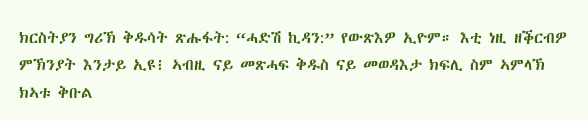ክርስትያን ግሪኽ ቅዱሳት ጽሑፋት: “ሓድሽ ኪዳን:” የውጽእዎ ኢዮም። እቲ ነዚ ዘቕርብዎ ምኽንያት እንታይ ኢዩ፧ ኣብዚ ናይ መጽሓፍ ቅዱስ ናይ መወዳእታ ክፍሊ ስም ኣምላኽ ክኣቱ ቅቡል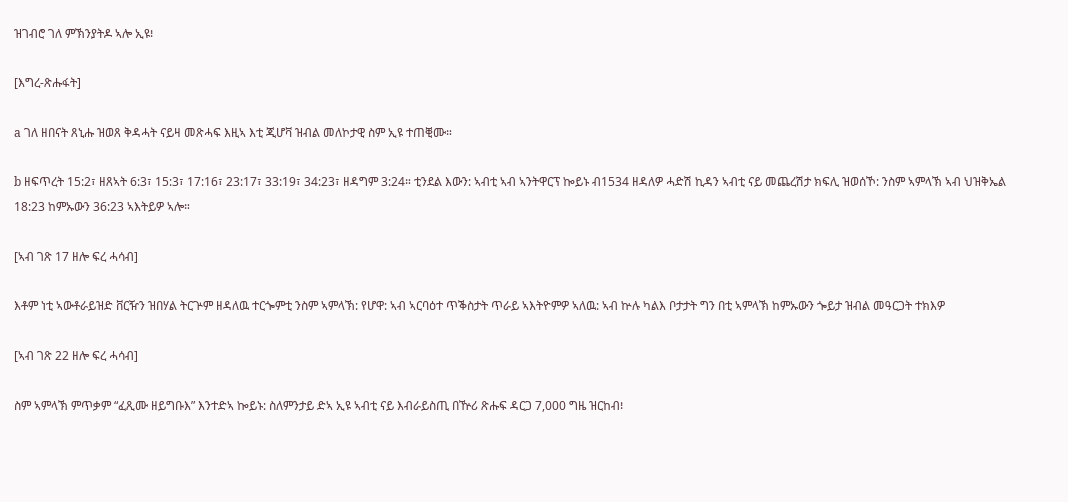ዝገብሮ ገለ ምኽንያትዶ ኣሎ ኢዩ፧

[እግረ-ጽሑፋት]

a ገለ ዘበናት ጸኒሑ ዝወጸ ቅዳሓት ናይዛ መጽሓፍ እዚኣ እቲ ጂሆቫ ዝብል መለኮታዊ ስም ኢዩ ተጠቒሙ።

b ዘፍጥረት 15:2፣ ዘጸኣት 6:3፣ 15:3፣ 17:16፣ 23:17፣ 33:19፣ 34:23፣ ዘዳግም 3:24። ቲንደል እውን: ኣብቲ ኣብ ኣንትዋርፕ ኰይኑ ብ1534 ዘዳለዎ ሓድሽ ኪዳን ኣብቲ ናይ መጨረሽታ ክፍሊ ዝወሰኾ: ንስም ኣምላኽ ኣብ ህዝቅኤል 18:23 ከምኡውን 36:23 ኣእትይዎ ኣሎ።

[ኣብ ገጽ 17 ዘሎ ፍረ ሓሳብ]

እቶም ነቲ ኣውቶራይዝድ ቨርዥን ዝበሃል ትርጕም ዘዳለዉ ተርጐምቲ ንስም ኣምላኽ: የሆዋ: ኣብ ኣርባዕተ ጥቕስታት ጥራይ ኣእትዮምዎ ኣለዉ: ኣብ ኵሉ ካልእ ቦታታት ግን በቲ ኣምላኽ ከምኡውን ጐይታ ዝብል መዓርጋት ተክእዎ

[ኣብ ገጽ 22 ዘሎ ፍረ ሓሳብ]

ስም ኣምላኽ ምጥቃም “ፈጺሙ ዘይግቡእ” እንተድኣ ኰይኑ: ስለምንታይ ድኣ ኢዩ ኣብቲ ናይ እብራይስጢ በዅሪ ጽሑፍ ዳርጋ 7,000 ግዜ ዝርከብ፧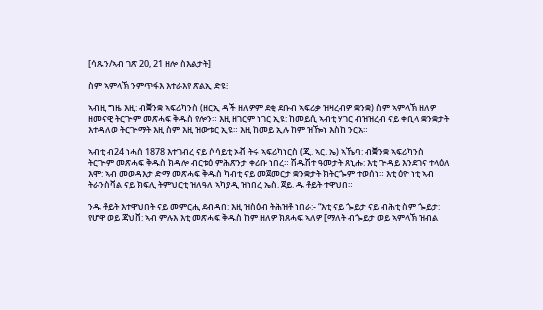[ሳጹን/ኣብ ገጽ 20, 21 ዘሎ ስእልታት]

ስም ኣምላኽ ንምጥፋእ እተራእየ ጽልኢ ድዩ፧

ኣብዚ ግዜ እዚ: ብቛንቋ ኣፍሪካንስ (ዘርኢ ዳች ዘለዎም ደቂ ደቡብ ኣፍሪቃ ዝዛረብዎ ቋንቋ) ስም ኣምላኽ ዘለዎ ዘመናዊ ትርጕም መጽሓፍ ቅዱስ የሎን። እዚ ዘገርም ነገር ኢዩ: ከመይሲ ኣብቲ ሃገር ብዝዝረብ ናይ ቀቢላ ቋንቋታት እተዳለወ ትርጕማት እዚ ስም እዚ ዝውቱር ኢዩ። እዚ ከመይ ኢሉ ከም ዝዀነ እስከ ንርአ።

ኣብቲ ብ24 ነሓሰ 1878 እተገብረ ናይ ሶሳይቲ ኦቭ ትሩ ኣፍሪካነርስ (ጂ. ኣር. ኤ) ኣኼባ: ብቛንቋ ኣፍሪካንስ ትርጕም መጽሓፍ ቅዱስ ክዳሎ ብርቱዕ ምሕጽንታ ቀሪቡ ነበረ። ሽዱሽተ ዓመታት ጸኒሑ: እቲ ጕዳይ እንደገና ተላዕለ እሞ: ኣብ መወዳእታ ድማ መጽሓፍ ቅዱስ ካብቲ ናይ መጀመርታ ቋንቋታት ክትርጐም ተወሰነ። እቲ ዕዮ ነቲ ኣብ ትራንስቫል ናይ ክፍሊ ትምህርቲ ዝለዓለ ኣካያዲ ዝነበረ ኤስ. ጀይ. ዱ ቶይት ተዋህበ።

ንዱ ቶይት እተዋህበት ናይ መምርሒ ደብዳበ: እዚ ዝስዕብ ትሕዝቶ ነበራ:- “እቲ ናይ ጐይታ ናይ ብሕቲ ስም ጐይታ: የሆዋ ወይ ጃህቨ: ኣብ ምሉእ እቲ መጽሓፍ ቅዱስ ከም ዘለዎ ክጸሓፍ ኣለዎ [ማለት ብጐይታ ወይ ኣምላኽ ዝብል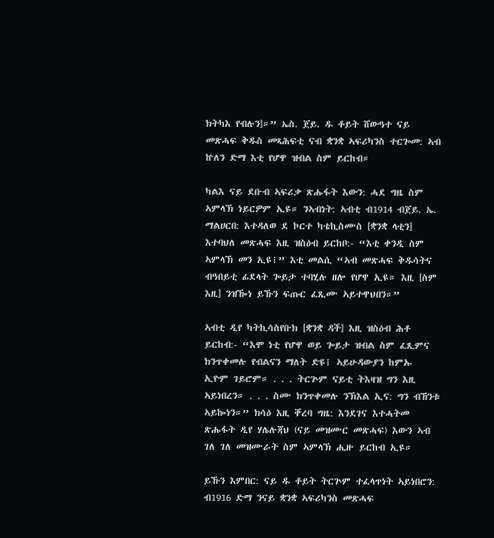ክትካእ የብሉን]።” ኤስ. ጀይ. ዱ ቶይት ሸውዓተ ናይ መጽሓፍ ቅዱስ መጻሕፍቲ ናብ ቋንቋ ኣፍሪካንስ ተርጐመ: ኣብ ኵለን ድማ እቲ የሆዋ ዝብል ስም ይርከብ።

ካልእ ናይ ደቡብ ኣፍሪቃ ጽሑፋት እውን: ሓደ ግዜ ስም ኣምላኽ ነይርዎም ኢዩ። ንኣብነት: ኣብቲ ብ1914 ብጀይ. ኤ. ማልሀርበ: እተዳለወ ደ ኮርተ ካቴኪስሙስ [ቋንቋ ላቲን] እተባህለ መጽሓፍ እዚ ዝስዕብ ይርከቦ:- “እቲ ቀንዲ ስም ኣምላኽ መን ኢዩ፧” እቲ መልሲ “ኣብ መጽሓፍ ቅዱሳትና ብዓበይቲ ፊደላት ጐይታ ተባሂሉ ዘሎ የሆዋ ኢዩ። እዚ [ስም እዚ] ንዝዀነ ይኹን ፍጡር ፈጺሙ ኣይተዋህበን።”

ኣብቲ ዲየ ካትኪሳስየቡክ [ቋንቋ ዳች] እዚ ዝስዕብ ሕቶ ይርከብ:- “እሞ ነቲ የሆዋ ወይ ጐይታ ዝብል ስም ፈጺምና ክንጥቀመሉ የብልናን ማለት ድዩ፧ ኣይሁዳውያን ከምኡ ኢዮም ገይሮም። . . . ትርጕም ናይቲ ትእዛዝ ግን እዚ ኣይነበረን። . . . ስሙ ክንጥቀመሉ ንኽእል ኢና: ግን ብኸንቱ ኣይኰነን።” ክሳዕ እዚ ቐረባ ግዜ: እንደገና እተሓትመ ጽሑፋት ዲየ ሃሌሉጃህ (ናይ መዝሙር መጽሓፍ) እውን ኣብ ገለ ገለ መዝሙራት ስም ኣምላኽ ሒዙ ይርከብ ኢዩ።

ይኹን እምበር: ናይ ዱ ቶይት ትርጕም ተፈላጥነት ኣይነበሮን: ብ1916 ድማ ንናይ ቋንቋ ኣፍሪካንስ መጽሓፍ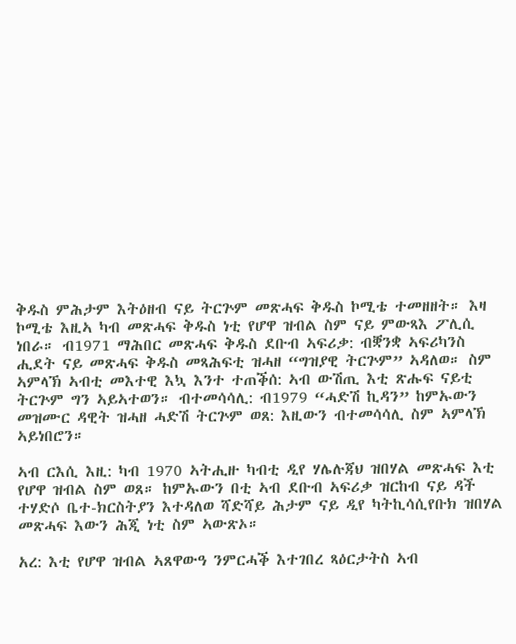ቅዱስ ምሕታም እትዕዘብ ናይ ትርጕም መጽሓፍ ቅዱስ ኮሚቴ ተመዘዘት። እዛ ኮሚቴ እዚኣ ካብ መጽሓፍ ቅዱስ ነቲ የሆዋ ዝብል ስም ናይ ምውጻእ ፖሊሲ ነበራ። ብ1971 ማሕበር መጽሓፍ ቅዱስ ደቡብ ኣፍሪቃ: ብቛንቋ ኣፍሪካንስ ሒደት ናይ መጽሓፍ ቅዱስ መጻሕፍቲ ዝሓዘ “ግዝያዊ ትርጕም” ኣዳለወ። ስም ኣምላኽ ኣብቲ መእተዊ እኳ እንተ ተጠቕሰ: ኣብ ውሽጢ እቲ ጽሑፍ ናይቲ ትርጕም ግን ኣይኣተወን። ብተመሳሳሊ: ብ1979 “ሓድሽ ኪዳን” ከምኡውን መዝሙር ዳዊት ዝሓዘ ሓድሽ ትርጕም ወጸ: እዚውን ብተመሳሳሊ ስም ኣምላኽ ኣይነበሮን።

ኣብ ርእሲ እዚ: ካብ 1970 ኣትሒዙ ካብቲ ዲየ ሃሌሉጃህ ዝበሃል መጽሓፍ እቲ የሆዋ ዝብል ስም ወጸ። ከምኡውን በቲ ኣብ ደቡብ ኣፍሪቃ ዝርከብ ናይ ዳች ተሃድሶ ቤተ-ክርስትያን እተዳለወ ሻድሻይ ሕታም ናይ ዲየ ካትኪሳሲየቡክ ዝበሃል መጽሓፍ እውን ሕጂ ነቲ ስም ኣውጽኦ።

አረ: እቲ የሆዋ ዝብል ኣጸዋውዓ ንምርሓቕ እተገበረ ጻዕርታትስ ኣብ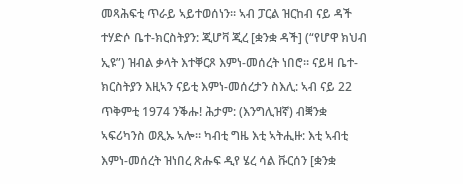መጻሕፍቲ ጥራይ ኣይተወሰነን። ኣብ ፓርል ዝርከብ ናይ ዳች ተሃድሶ ቤተ-ክርስትያን: ጂሆቫ ጂረ [ቋንቋ ዳች] (“የሆዋ ክህብ ኢዩ”) ዝብል ቃላት እተቐርጾ እምነ-መሰረት ነበሮ። ናይዛ ቤተ-ክርስትያን እዚኣን ናይቲ እምነ-መሰረታን ስእሊ: ኣብ ናይ 22 ጥቅምቲ 1974 ንቕሑ! ሕታም: (እንግሊዝኛ) ብቛንቋ ኣፍሪካንስ ወጺኡ ኣሎ። ካብቲ ግዜ እቲ ኣትሒዙ: እቲ ኣብቲ እምነ-መሰረት ዝነበረ ጽሑፍ ዲየ ሄረ ሳል ቩርሰን [ቋንቋ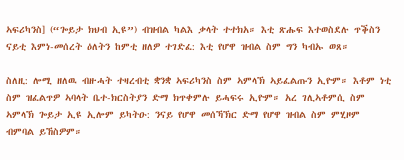ኣፍሪካንስ] (“ጐይታ ክህብ ኢዩ”) ብዝብል ካልእ ቃላት ተተክአ። እቲ ጽሑፍ እተወስደሉ ጥቕስን ናይቲ እምነ-መሰረት ዕለትን ከምቲ ዘለዎ ተገድፈ: እቲ የሆዋ ዝብል ስም ግን ካብኡ ወጸ።

ስለዚ: ሎሚ ዘለዉ ብዙሓት ተዛረብቲ ቋንቋ ኣፍሪካንስ ስም ኣምላኽ ኣይፈልጡን ኢዮም። እቶም ነቲ ስም ዝፈልጥዎ ኣባላት ቤተ-ክርስትያን ድማ ክጥቀምሉ ይሓፍሩ ኢዮም። አረ ገሊኣቶምሲ ስም ኣምላኽ ጐይታ ኢዩ ኢሎም ይካትዑ: ንናይ የሆዋ መሰኻኽር ድማ የሆዋ ዝብል ስም ምሂዞም ብምባል ይኸስዎም።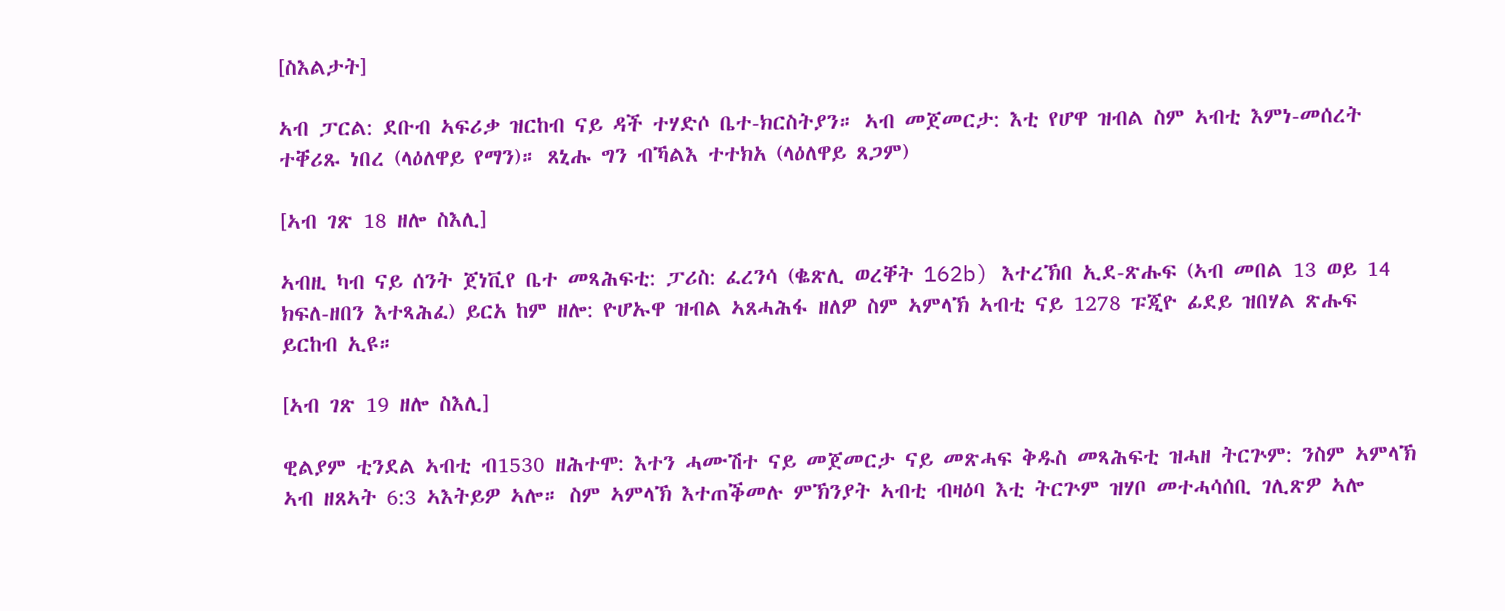[ስእልታት]

ኣብ ፓርል: ደቡብ ኣፍሪቃ ዝርከብ ናይ ዳች ተሃድሶ ቤተ-ክርስትያን። ኣብ መጀመርታ: እቲ የሆዋ ዝብል ስም ኣብቲ እምነ-መሰረት ተቐሪጹ ነበረ (ላዕለዋይ የማን)። ጸኒሑ ግን ብኻልእ ተተክአ (ላዕለዋይ ጸጋም)

[ኣብ ገጽ 18 ዘሎ ስእሊ]

ኣብዚ ካብ ናይ ሰንት ጀነቪየ ቤተ መጻሕፍቲ: ፓሪስ: ፈረንሳ (ቈጽሊ ወረቐት 162b) እተረኽበ ኢደ-ጽሑፍ (ኣብ መበል 13 ወይ 14 ክፍለ-ዘበን እተጻሕፈ) ይርአ ከም ዘሎ: ዮሆኡዋ ዝብል ኣጸሓሕፋ ዘለዎ ስም ኣምላኽ ኣብቲ ናይ 1278 ፑጂዮ ፊደይ ዝበሃል ጽሑፍ ይርከብ ኢዩ።

[ኣብ ገጽ 19 ዘሎ ስእሊ]

ዊልያም ቲንደል ኣብቲ ብ1530 ዘሕተሞ: እተን ሓሙሽተ ናይ መጀመርታ ናይ መጽሓፍ ቅዱስ መጻሕፍቲ ዝሓዘ ትርጕም: ንስም ኣምላኽ ኣብ ዘጸኣት 6:3 ኣእትይዎ ኣሎ። ስም ኣምላኽ እተጠቕመሉ ምኽንያት ኣብቲ ብዛዕባ እቲ ትርጕም ዝሃቦ መተሓሳሰቢ ገሊጽዎ ኣሎ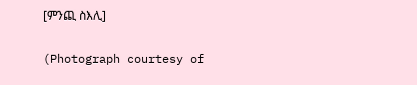[ምንጪ ስእሊ]

(Photograph courtesy of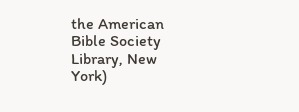the American Bible Society Library, New York)